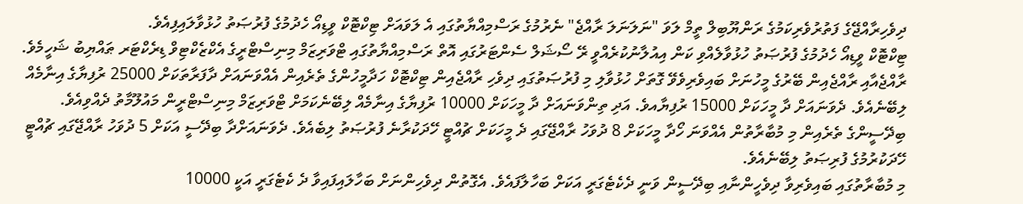ދިވެހިރާއްޖޭގެ ފަތުރުވެރިކަމުގެ ރަންޔޫބިލް ތީމް ލަވަ "ނަލަނަލަ ރާއްޖެ" ނެރުމުގެ ރަސްމިއްޔާތުގައި އެ ލަވައަށް ޓިކްޓޮކް ވީޑިއޯ ހެދުމުގެ ފުރުޞަތު ހުޅުވާލައިފިއެވެ.
ޓިކްޓޮކް ވީޑިއޯ ހެދުމުގެ ފުރުޞަތު ހުޅުވާލެއްވި ކަން އިއުލާނުކުރެއްވީ ރޭ ސޯޝަލް ސެންޓަރުގައި އޮތް ރަސްމިއްޔާތުގައި ޓްވަރިޒަމް މިނިސްޓްރީގެ އެކްޒެކްޓިވް ޑިރެކްޓަރ ޠައްޔިބު ޝަހީމެވެ.
ރާއްޖެއާއި ރާއްޖެއިން ބޭރުގެ މީހުނަށް ބައިވެރިވެވޭ ގޮތަށް ހުޅުވާލި މި ފުރުޞަތުގައި ދިވެހި ރާއްޖެއިން ޓިކްޓޮކް ހަދާމީހުންގެ ތެރެއިން އެއްވަނައަށް ދާފަރާތަކަށް 25000 ރުފިޔާގެ އިނާމެއް ލިބޭނެއެވެ. ދެވަނައަށް ދާ މީހަކަށް 15000 ރުފިޔާއވެ. އަދި ތިންވަނައަށް ދާ މީހަކަށް 10000 ރުފިޔާގެ އިނާމެއް ލިބޭނެކަމަށް ޓްވަރިޒަމް މިނިސްޓްރީން މައުލޫމާތު ދެއްވިއެވެ.
ބިދޭސީންގެ ތެރެއިން މި މުބާރާތުން އެއްވަނަ ހޯދާ މީހަކަށް 8 ދުވަހު ރާއްޖޭގައި ދެ މީހަކަށް ޗުއްޓީ ހޭދަކުރާނެ ފުރުޞަތު ލިބެއެވެ. ދެވަނައަށްދާ ބިދޭސީ އަކަށް 5 ދުވަހު ރާއްޖޭގައި ޗުއްޓީ ހޭދަކުރުމުގެ ފުރިޞަތު ލިބޭނެއެވެ.
މި މުބާރާތުގައި ބައިވެރިވާ ދިވެހީންނާއި ބިދޭސީން ވަނީ ދެކެޓެގަރީ އަކަށް ބަހާލާފައެވެ. އެގޮތުން ދިވެހިންނަށް ބަހާލައިފައިވާ ދެ ކެޓެގަރީ އަކީ 10000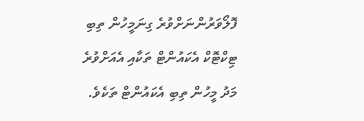ފޮލޯވަރުންނަށްވުރެ ގިނަމީހުން ތިބި ޓިކްޓޮކް އެކައުންޓް ތަކާއި އެއަށްވުރެ މަދު މީހުން ތިބި އެކައުންޓް ތަކެވެ.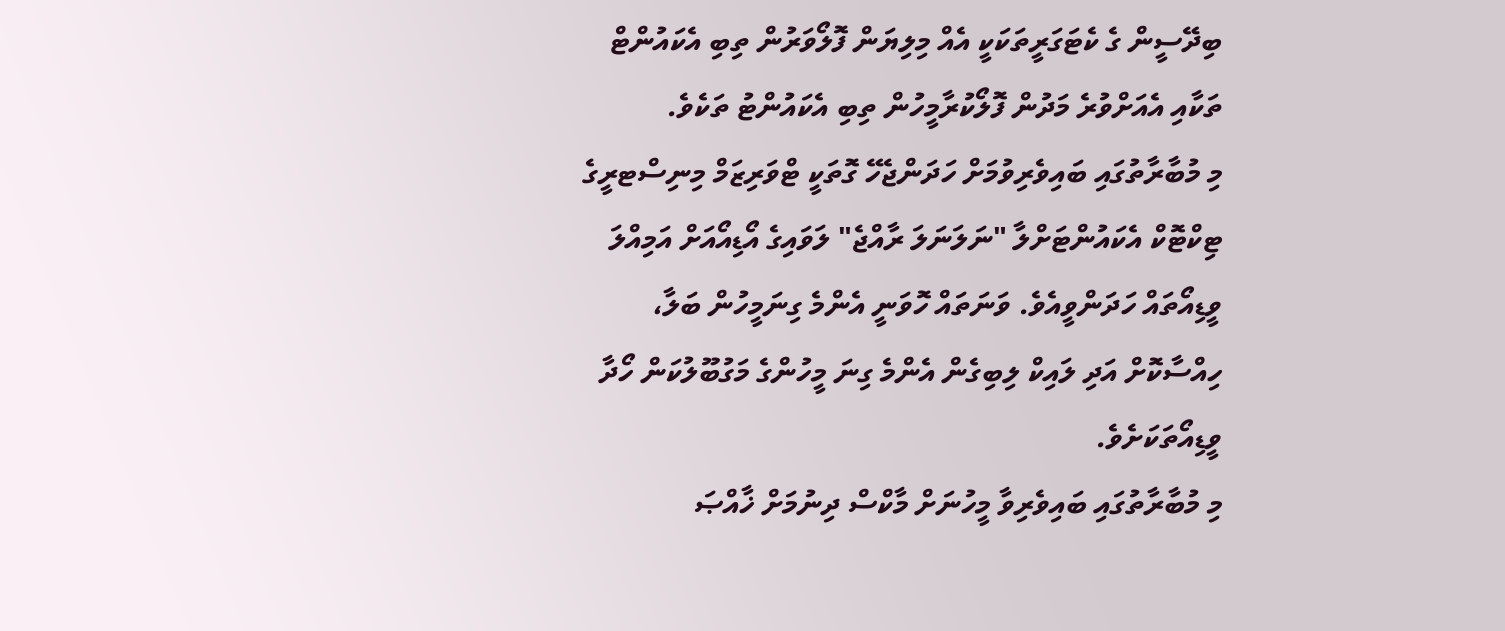ބިދޭސީން ގެ ކެޓަގަރީތަކަކީ އެއް މިލިޔަން ފޮލޯވަރުން ތިބި އެކައުންޓް ތަކާއި އެއަށްވުރެ މަދުން ފޮލޯކުރާމީހުން ތިބި އެކައުންޓު ތަކެވެ.
މި މުބާރާތުގައި ބައިވެރިވުމަށް ހަދަންޖެހޭ ގޮތަކީ ޓްވަރިޒަމް މިނިސްޓރީގެ ޓިކްޓޮކް އެކައުންޓަށްލާ "ނަލަނަލަ ރާއްޖެ" ލަވައިގެ އޯޑިއޯއަށް އަމިއްލަ ވީޑިއޯތައް ހަދަންވީއެވެ. ވަނަތައް ހޮވަނީ އެންމެ ގިނަމީހުން ބަލާ، ހިއްސާކޮށް އަދި ލައިކް ލިބިގެން އެންމެ ގިނަ މީހުންގެ މަގުބޫލުކަން ހޯދާ ވީޑިއޯތަކަށެވެ.
މި މުބާރާތުގައި ބައިވެރިވާ މީހުނަށް މާކްސް ދިނުމަށް ޚާއްޞަ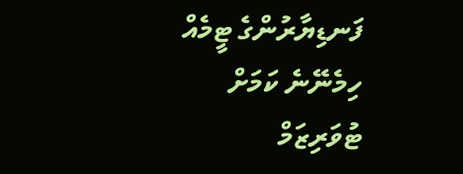ފަނޑިޔާރުންގެ ޓީމެއް ހިމެނޭނެ ކަމަށް ޓުވަރިޒަމް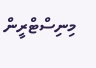މިނިސްޓްރީން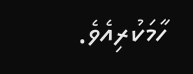ހާމަކުރިއެވެ.